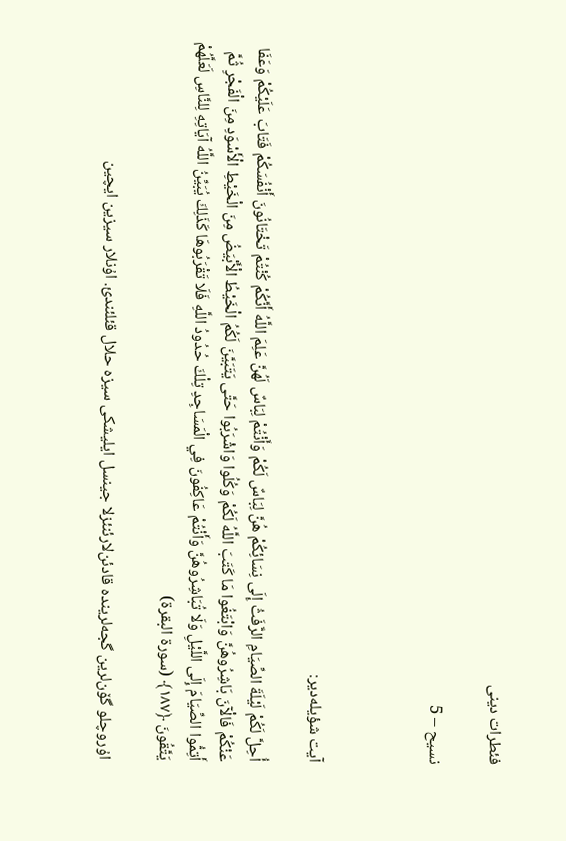فئطرات دینی

نسیح – 5



آیت شؤیلەدیر:

أُحِلَّ لَكُمْ لَيْلَةَ الصِّيَامِ الرَّفَثُ إِلَى نِسَائِكُمْ هُنَّ لِبَاسٌ لَكُمْ وَأَنْتُمْ لِبَاسٌ لَهُنَّ عَلِمَ اللَّهُ أَنَّكُمْ كُنْتُمْ تَخْتَانُونَ أَنْفُسَكُمْ فَتَابَ عَلَيْكُمْ وَعَفَا عَنْكُمْ فَالْآنَ بَاشِرُوهُنَّ وَابْتَغُوا مَا كَتَبَ اللَّهُ لَكُمْ وَكُلُوا وَاشْرَبُوا حَتَّى يَتَبَيَّنَ لَكُمُ الْخَيْطُ الْأَبْيَضُ مِنَ الْخَيْطِ الْأَسْوَدِ مِنَ الْفَجْرِ ثُمَّ أَتِمُّوا الصِّيَامَ إِلَى اللَّيْلِ وَلَا تُبَاشِرُوهُنَّ وَأَنْتُمْ عَاكِفُونَ فِي الْمَسَاجِدِ تِلْكَ حُدُودُ اللَّهِ فَلَا تَقْرَبُوهَا كَذَلِكَ يُبَيِّنُ اللَّهُ آيَاتِهِ لِلنَّاسِ لَعَلَّهُمْ يَتَّقُونَ ﴿۱۸۷﴾ (سورة البقرة)

اۇروچلو گۆن‌لرین گجەلریندە قادئن‌لارئنئزلا جینسل ایلیشکی سیزە حلال قئلئندئ. اۇنلار سیزین ایچین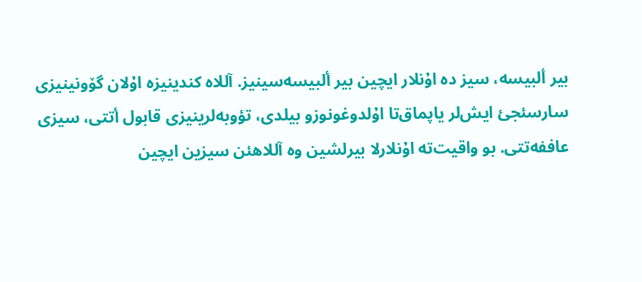بیر ألبیسە، سیز دە اۇنلار ایچین بیر ألبیسەسینیز. آللاە کندینیزە اۇلان گۆونینیزی سارسئجئ ایش‌لر یاپماق‌تا اۇلدوغونوزو بیلدی، تؤوبەلرینیزی قابول أتتی، سیزی عاففەتتی. بو واقیت‌تە اۇنلارلا بیرلشین وە آللاهئن سیزین ایچین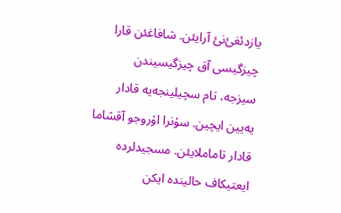یازدئغئ‌نئ آرایئن. شافاغئن قارا چیزگیسی آق چیزگیسیندن سیزجە، تام سچیلینجەیە قادار یەیین ایچین. سۇنرا اۇروجو آقشاما قادار تاماملایئن. مسجیدلردە ایعتیکاف حالیندە ایکن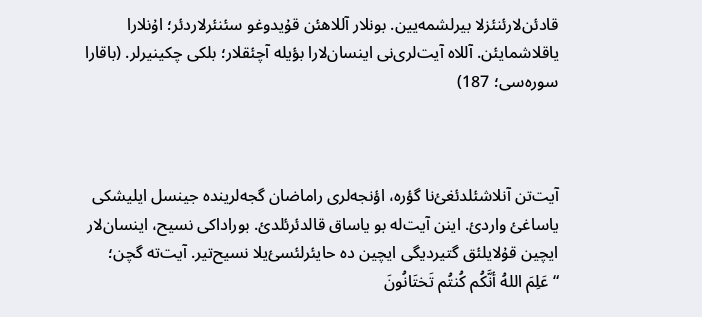قادئن‌لارئنئزلا بیرلشمەیین. بونلار آللاهئن قۇیدوغو سئنئرلاردئر؛ اۇنلارا یاقلاشمایئن. آللاە آیت‌لری‌نی اینسان‌لارا بؤیلە آچئقلار؛ بلکی چکینیرلر. (باقارا سورەسی؛ 187)



آیت‌تن آنلاشئلدئغئ‌نا گؤرە، اؤنجەلری راماضان گجەلریندە جینسل ایلیشکی یاساغئ واردئ. اینن آیت‌لە بو یاساق قالدئرئلدئ. بوراداکی نسیح، اینسان‌لار ایچین قۇلایلئق گتیردیگی ایچین دە حایئرلئسئ‌یلا نسیح‌تیر. آیت‌تە گچن؛ “عَلِمَ اللەُ أنَّکُم کُنتُم تَختَانُونَ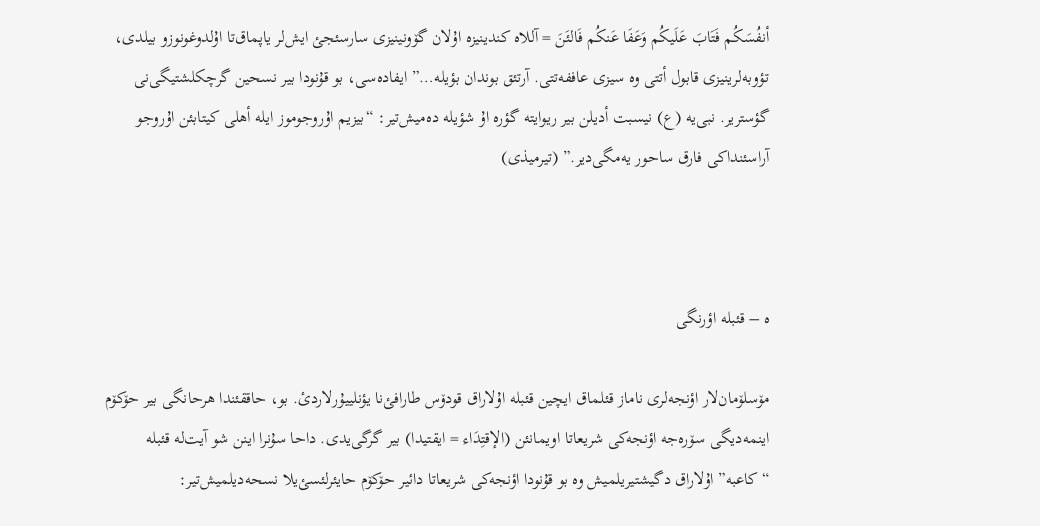أنفُسَکُم فَتَابَ عَلَیکُم وَعَفَا عَنکُم فَالئَنَ = آللاە کندینیزە اۇلان گۆونینیزی سارسئجئ ایش‌لر یاپماق‌تا اۇلدوغونوزو بیلدی، تؤوبەلرینیزی قابول أتتی وە سیزی عاففەتتی. آرتئق بوندان بؤیلە…” ایفادەسی، بو قۇنودا بیر نسحین گرچکلشتیگی‌نی گؤستریر. نبی‌یە (ع) نیسبت أدیلن بیر ریوایتە گؤرە اۇ شؤیلە دەمیش‌تیر: “بیزیم اۇروجوموز ایلە أهلی کیتابئن اۇروجو آراسئنداکی فارق ساحور یەمگی‌دیر.” (تیرمیذی)



ە – قئبلە اؤرنگی

مۆسلۆمان‌لار اؤنجەلری ناماز قئلماق ایچین قئبلە اۇلاراق قودۆس طارافئ‌نا یؤنلییۇرلاردئ. بو، حاققئندا هرحانگی بیر حۆکۆم اینمەدیگی سۆرەجە اؤنجەکی شریعاتا اویمانئن (الإقتِدَاء = ایقتیدا) بیر گرگی‌یدی. داحا سۇنرا اینن شو آیت‌لە قئبلە “کاعبە” اۇلاراق دگیشتیریلمیش وە بو قۇنودا اؤنجەکی شریعاتا دائیر حۆکۆم حایئرلئسئ‌یلا نسحەدیلمیش‌تیر: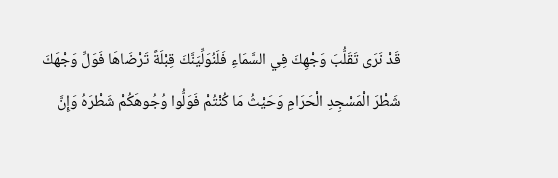قَدْ نَرَى تَقَلُّبَ وَجْهِكَ فِي السَّمَاءِ فَلَنُوَلِّيَنَّكَ قِبْلَةً تَرْضَاهَا فَوَلِّ وَجْهَكَ شَطْرَ الْمَسْجِدِ الْحَرَامِ وَحَيْثُ مَا كُنْتُمْ فَوَلُّوا وُجُوهَكُمْ شَطْرَهُ وَإِنَّ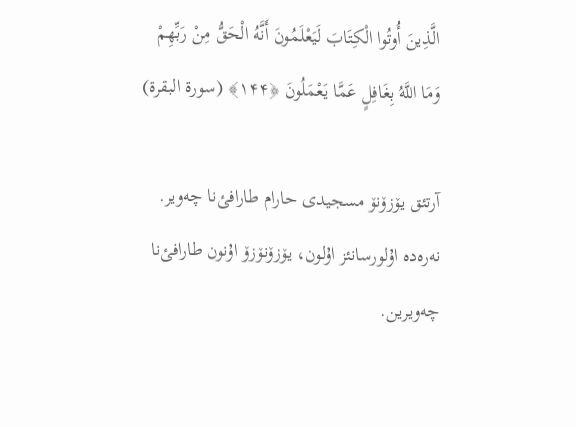الَّذِينَ أُوتُوا الْكِتَابَ لَيَعْلَمُونَ أَنَّهُ الْحَقُّ مِنْ رَبِّهِمْ وَمَا اللَّهُ بِغَافِلٍ عَمَّا يَعْمَلُونَ ﴿۱۴۴﴾ (سورة البقرة)

آرتئق یۆزۆنۆ مسجیدی حارام طارافئ‌نا چەویر. نەرەدە اۇلورسانئز اۇلون، یۆزۆنۆزۆ اۇنون طارافئ‌نا چەویرین.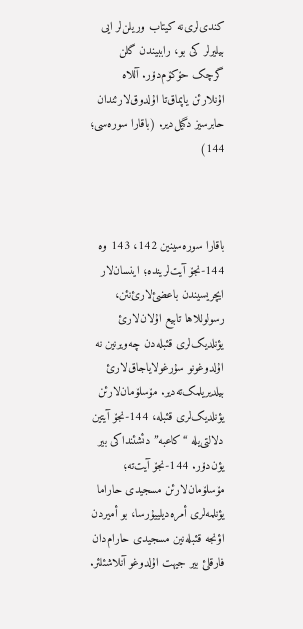کندی‌لری‌نە کیتاب وریلن‌لر ایی بیلیرلر کی بو، راببیندن گلن گرچک حۆکۆم‌دۆر. آللاە اۇنلارئن یاپماق‌تا اۇلدوق‌لارئندان حابرسیز دگیل‌دیر. (باقارا سورەسی؛ 144)



باقارا سورەسینین 142، 143 وە 144-نجۆ آیت‌لریندە؛ اینسان‌لار ایچریسیندن باعضئ‌لارئ‌نئن، رسولوللاها تابیع اۇلان‌لارئ یؤنلدیک‌لری قئبلەدن چەویرنین نە اۇلدوغونو سۇرغولایاجاق‌لارئ بیلدیریلمک‌تەدیر. مۆسلۆمان‌لارئن یؤنلدیک‌لری قئبلە، 144-نجۆ آیتین دلالتی‌یلە “کاعبە” دئشئنداکی بیر یؤن‌دۆر. 144-نجۆ آیت‌تە؛ مۆسلۆمان‌لارئن مسجیدی حاراما یؤنلمەلری أمرەدیلییۇرسا، بو أمیردن اؤنجە قئبلەنین مسجیدی حارام‌دان فارقلئ بیر جیهت اۇلدوغو آنلاشئلئر.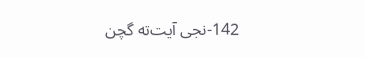142-نجی آیت‌تە گچن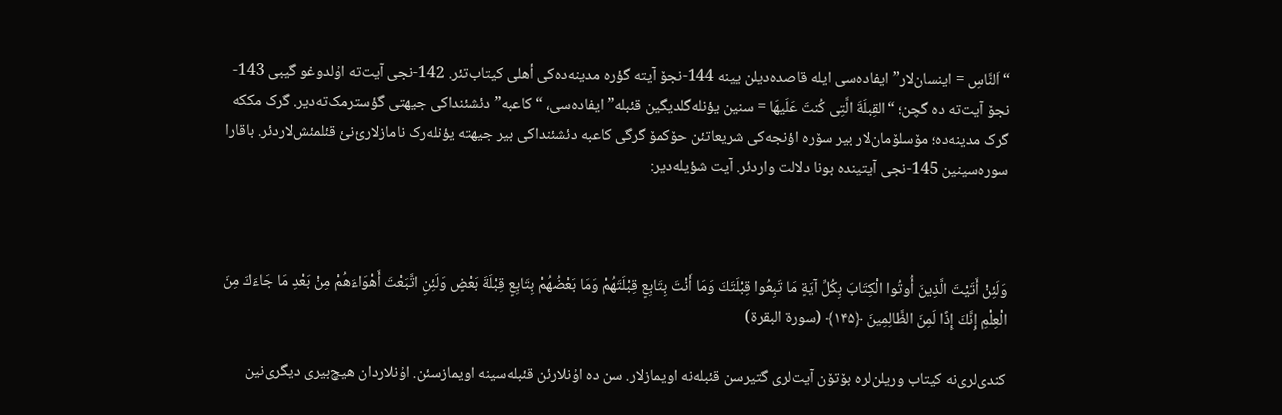“اَلنَّاسِ = اینسان‌لار” ایفادەسی ایلە قاصدەدیلن یینە 144-نجۆ آیتە گؤرە مدینەدەکی أهلی کیتاب‌تئر. 142-نجی آیت‌تە اۇلدوغو گیبی 143-نجۆ آیت‌تە دە گچن؛ “القِبلَةَ الَّتِی کُنتَ عَلَیهَا = سنین یؤنلەگلدیگین قئبلە” ایفادەسی، “کاعبە” دئشئنداکی جیهتی گؤسترمک‌تەدیر. گرک مککە گرک مدینەدە؛ مۆسلۆمان‌لار بیر سۆرە اؤنجەکی شریعاتئن حۆکمۆ گرگی کاعبە دئشئنداکی بیر جیهتە یؤنلەرک نامازلارئ‌نئ قئلمئش‌لاردئر. باقارا سورەسینین 145-نجی آیتیندە بونا دلالت واردئر. آیت شؤیلەدیر:



وَلَئِنْ أَتَيْتَ الَّذِينَ أُوتُوا الْكِتَابَ بِكُلِّ آيَةٍ مَا تَبِعُوا قِبْلَتَكَ وَمَا أَنْتَ بِتَابِعٍ قِبْلَتَهُمْ وَمَا بَعْضُهُمْ بِتَابِعٍ قِبْلَةَ بَعْضٍ وَلَئِنِ اتَّبَعْتَ أَهْوَاءَهُمْ مِنْ بَعْدِ مَا جَاءَكَ مِنَ الْعِلْمِ إِنَّكَ إِذًا لَمِنَ الظَّالِمِينَ ﴿۱۴۵﴾ (سورة البقرة)

کندی‌لری‌نە کیتاب وریلن‌لرە بۆتۆن آیت‌لری گتیرسن قئبلەنە اویمازلار. سن دە اۇنلارئن قئبلەسینە اویمازسئن. اۇنلاردان هیچ‌بیری دیگری‌نین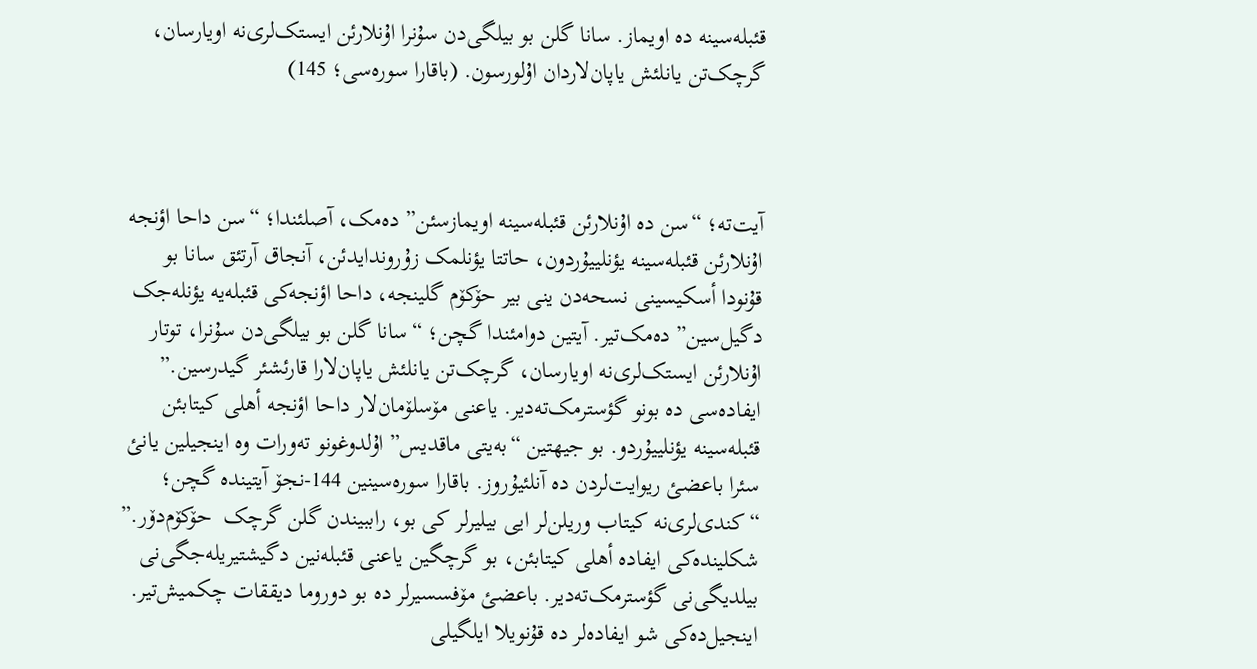قئبلەسینە دە اویماز. سانا گلن بو بیلگی‌دن سۇنرا اۇنلارئن ایستک‌لری‌نە اویارسان، گرچک‌تن یانلئش یاپان‌لاردان اۇلورسون. (باقارا سورەسی؛ 145)



آیت‌تە؛ “سن دە اۇنلارئن قئبلەسینە اویمازسئن” دەمک، آصلئندا؛ “سن داحا اؤنجە اۇنلارئن قئبلەسینە یؤنلییۇردون، حاتتا یؤنلمک زۇروندایدئن، آنجاق آرتئق سانا بو قۇنودا أسکیسینی نسحەدن ینی بیر حۆکۆم گلینجە، داحا اؤنجەکی قئبلەیە یؤنلەجک دگیل‌سین” دەمک‌تیر. آیتین دوامئندا گچن؛ “سانا گلن بو بیلگی‌دن سۇنرا، توتار اۇنلارئن ایستک‌لری‌نە اویارسان، گرچک‌تن یانلئش یاپان‌لارا قارئشئر گیدرسین.” ایفادەسی دە بونو گؤسترمک‌تەدیر. یاعنی مۆسلۆمان‌لار داحا اؤنجە أهلی کیتابئن قئبلەسینە یؤنلییۇردو. بو جیهتین “بەیتی ماقدیس” اۇلدوغونو تەورات وە اینجیلین یانئ سئرا باعضئ ریوایت‌لردن دە آنلئیۇروز. باقارا سورەسینین 144-نجۆ آیتیندە گچن؛ “کندی‌لری‌نە کیتاب وریلن‌لر ایی بیلیرلر کی بو، راببیندن گلن گرچک  حۆکۆم‌دۆر.” شکلیندەکی ایفادە أهلی کیتابئن، بو گرچگین یاعنی قئبلەنین دگیشتیریلەجگی‌نی بیلدیگی‌نی گؤسترمک‌تەدیر. باعضئ مۆفسسیرلر دە بو دوروما دیققات چکمیش‌تیر. اینجیل‌دەکی شو ایفادەلر دە قۇنویلا ایلگیلی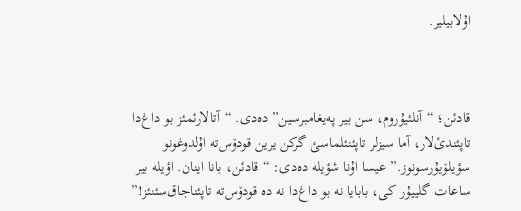اۇلابیلیر.



قادئن؛ “آنلئیۇروم، سن بیر پەیغامبرسین” دەدی. “آتالارئمئز بو داغ‌دا تاپئندئ‌لار، آما سیزلر تاپئنئلماسئ گرکن یرین قودۆس‌تە اۇلدوغونو سؤیلۆیۇرسونوز.” عیسا اۇنا شؤیلە دەدی: “قادئن، بانا اینان. اؤیلە بیر ساعات گلییۇر کی، بابایا نە بو داغ‌دا نە دە قودۆس‌تە تاپئناجاق‌سئنئز!”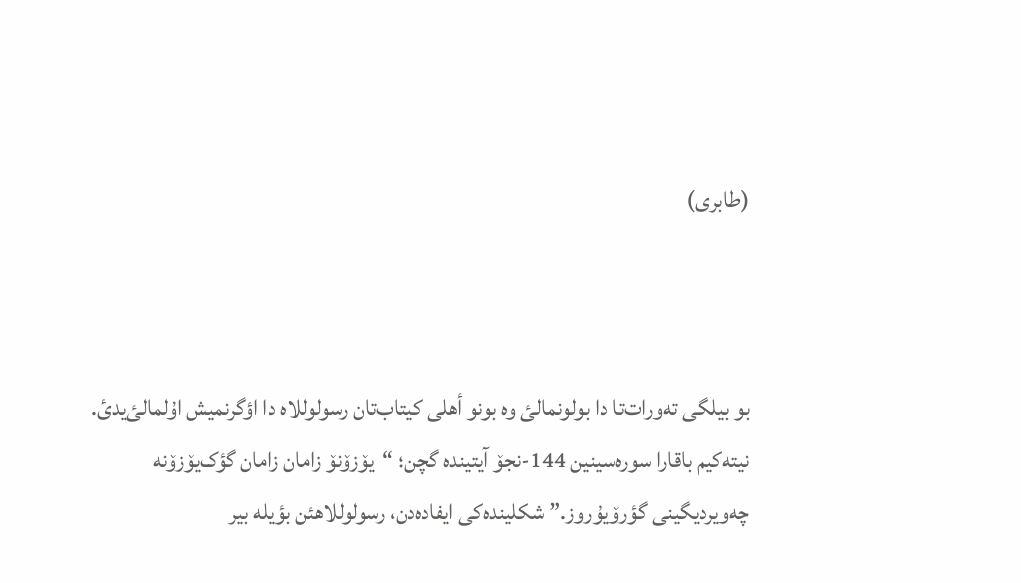(طابری)



بو بیلگی تەورات‌تا دا بولونمالئ وە بونو أهلی کیتاب‌تان رسولوللاە دا اؤگرنمیش اۇلمالئ‌یدئ. نیتەکیم باقارا سورەسینین 144-نجۆ آیتیندە گچن؛ “یۆزۆنۆ زامان زامان گؤک‌یۆزۆنە چەویردیگینی گؤرۆیۇروز.” شکلیندەکی ایفادەدن، رسولوللاهئن بؤیلە بیر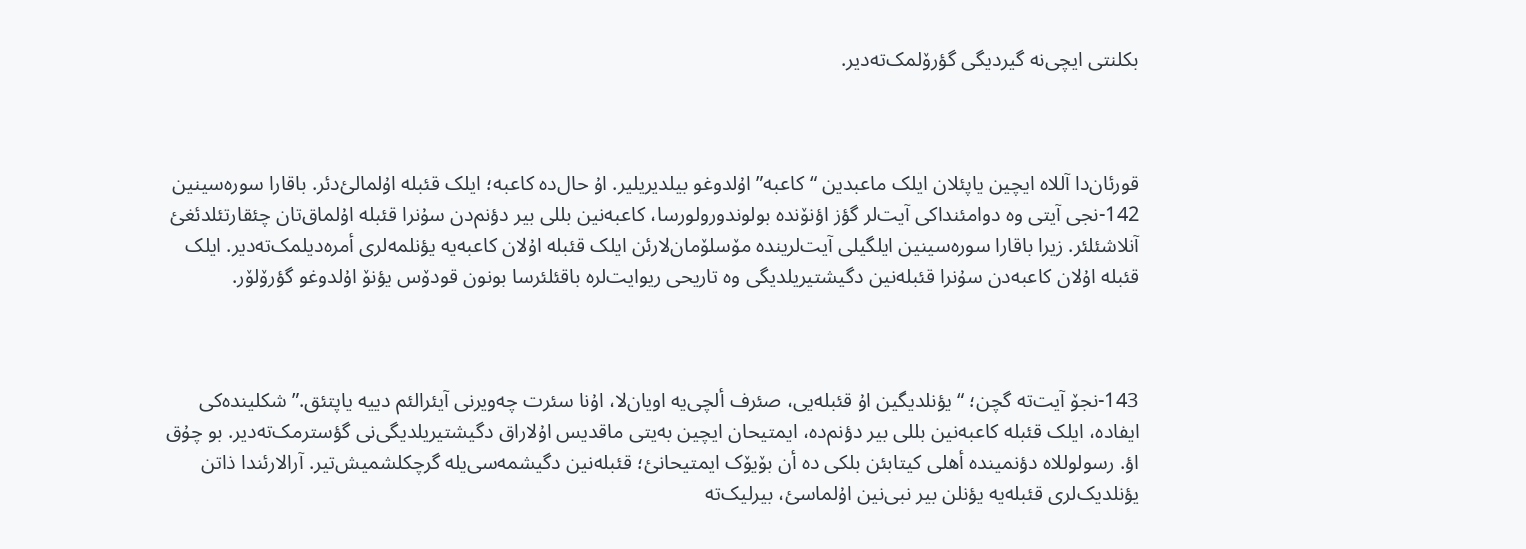بکلنتی ایچی‌نە گیردیگی گؤرۆلمک‌تەدیر.



قورئان‌دا آللاە ایچین یاپئلان ایلک ماعبدین “کاعبە” اۇلدوغو بیلدیریلیر. اۇ حال‌دە کاعبە؛ ایلک قئبلە اۇلمالئ‌دئر. باقارا سورەسینین 142-نجی آیتی وە دوامئنداکی آیت‌لر گؤز اؤنۆندە بولوندورولورسا، کاعبەنین بللی بیر دؤنم‌دن سۇنرا قئبلە اۇلماق‌تان چئقارتئلدئغئ آنلاشئلئر. زیرا باقارا سورەسینین ایلگیلی آیت‌لریندە مۆسلۆمان‌لارئن ایلک قئبلە اۇلان کاعبەیە یؤنلمەلری أمرەدیلمک‌تەدیر. ایلک قئبلە اۇلان کاعبەدن سۇنرا قئبلەنین دگیشتیریلدیگی وە تاریحی ریوایت‌لرە باقئلئرسا بونون قودۆس یؤنۆ اۇلدوغو گؤرۆلۆر.



143-نجۆ آیت‌تە گچن؛ “یؤنلدیگین اۇ قئبلەیی، صئرف ألچی‌یە اویان‌لا، اۇنا سئرت چەویرنی آیئرالئم دییە یاپتئق.” شکلیندەکی ایفادە، ایلک قئبلە کاعبەنین بللی بیر دؤنم‌دە، ایمتیحان ایچین بەیتی ماقدیس اۇلاراق دگیشتیریلدیگی‌نی گؤسترمک‌تەدیر. بو چۇق اؤ. رسولوللاە دؤنمیندە أهلی کیتابئن بلکی دە أن بۆیۆک ایمتیحانئ؛ قئبلەنین دگیشمەسی‌یلە گرچکلشمیش‌تیر. آرالارئندا ذاتن یؤنلدیک‌لری قئبلەیە یؤنلن بیر نبی‌نین اۇلماسئ، بیرلیک‌تە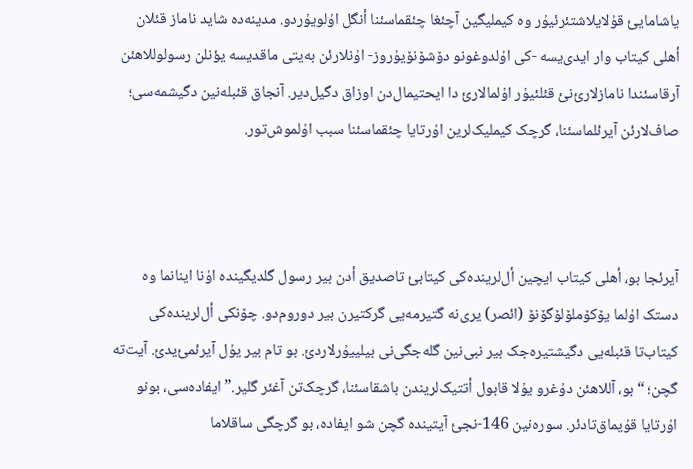یاشامایئ قۇلایلاشتئرئیۇر وە کیملیگین آچئغا چئقماسئنا أنگل اۇلویۇردو. مدینەدە شاید ناماز قئلان أهلی کیتاب وار ایدی‌یسە -کی اۇلدوغونو دۆشۆنۆیۇروز- اۇنلارئن بەیتی ماقدیسە یؤنلن رسولوللاهئن آرقاسئندا نامازلارئ‌نئ قئلئیۇر اۇلمالارئ دا ایحتیمال‌دن اوزاق دگیل‌دیر. آنجاق قئبلەنین دگیشمەسی؛ صاف‌لارئن آیرئلماسئنا، گرچک کیملیک‌لرین اۇرتایا چئقماسئنا سبب اۇلموش‌تور.



آیرئجا بو، أهلی کیتاب ایچین أل‌لریندەکی کیتابئ تاصدیق أدن بیر رسول گلدیگیندە اۇنا اینانما وە دستک اۇلما یۆکۆملۆلۆگۆنۆ (ائصر) یری‌نە گتیرمەیی گرکتیرن بیر دوروم‌دو. چۆنکی أل‌لریندەکی کیتاب‌تا قئبلەیی دگیشتیرەجک بیر نبی‌نین گلەجگی‌نی بیلییۇرلاردئ. بو تام بیر یۇل آیرئمئ‌یدئ. آیت‌تە گچن؛ “بو، آللاهئن دۇغرو یۇلا قابول أتتیک‌لریندن باشقاسئنا، گرچک‌تن آغئر گلیر.” ایفادەسی، بونو اۇرتایا قۇیماق‌تادئر. سورەنین 146-نجئ آیتیندە گچن شو ایفادە، بو گرچگی ساقلاما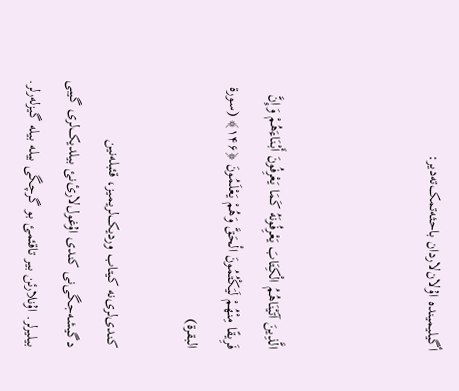أگیلیمیندە اۇلان‌لاردان باحثەتمک‌تەدیر:



الَّذِينَ آتَيْنَاهُمُ الْكِتَابَ يَعْرِفُونَهُ كَمَا يَعْرِفُونَ أَبْنَاءَهُمْ وَإِنَّ فَرِيقًا مِنْهُمْ لَيَكْتُمُونَ الْحَقَّ وَهُمْ يَعْلَمُونَ ﴿۱۴۶﴾ (سورة البقرة)

کندی‌لری‌نە کیتاب وردیک‌لریمیز، قئبلەنین دگیشەجگی‌نی کندی اۇغول‌لارئ‌نئ بیلدیک‌لری گیبی بیلیرلر. اۇنلارئن بیر تاقئمئ بو گرچگی بیلە بیلە گیزلەرلر.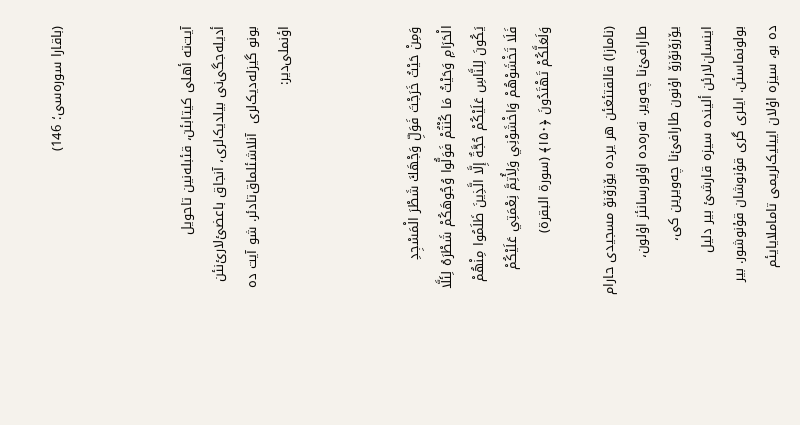(باقارا سورەسی؛ 146)



آیت‌تە أهلی کیتابئن، قئبلەنین تاحویل أدیلەجگی‌نی بیلدیک‌لری، آنجاق باعضئ‌لارئ‌نئن بونو گیزلەدیک‌لری  آنلاشئلماق‌تادئر. شو آیت دە اؤنملی‌دیر:



وَمِنْ حَيْثُ خَرَجْتَ فَوَلِّ وَجْهَكَ شَطْرَ الْمَسْجِدِ الْحَرَامِ وَحَيْثُ مَا كُنْتُمْ فَوَلُّوا وُجُوهَكُمْ شَطْرَهُ لِئَلَّا يَكُونَ لِلنَّاسِ عَلَيْكُمْ حُجَّةٌ إِلَّا الَّذِينَ ظَلَمُوا مِنْهُمْ فَلَا تَخْشَوْهُمْ وَاخْشَوْنِي وَلِأُتِمَّ نِعْمَتِي عَلَيْكُمْ وَلَعَلَّكُمْ تَهْتَدُونَ ﴿۱۵۰﴾ (سورة البقرة)

(نامازا) قالقتئغئن هر یردە یۆزۆنۆ مسجیدی حارام طارافئ‌نا چەویر. نەرەدە اۇلورسانئز اۇلون، یۆزۆنۆزۆ اۇنون طارافئ‌نا چەویرین کی، اینسان‌لارئن ألیندە سیزە قارشئ بیر دلیل بولونماسئن. ایلری گری قۇنوشان قۇنوشور. بیر دە بو، سیزە اۇلان اییلیک‌لریمی تاماملایایئم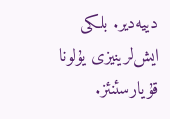دییەدیر. بلکی ایش‌لرینیزی یۇلونا قۇیارسئنئز.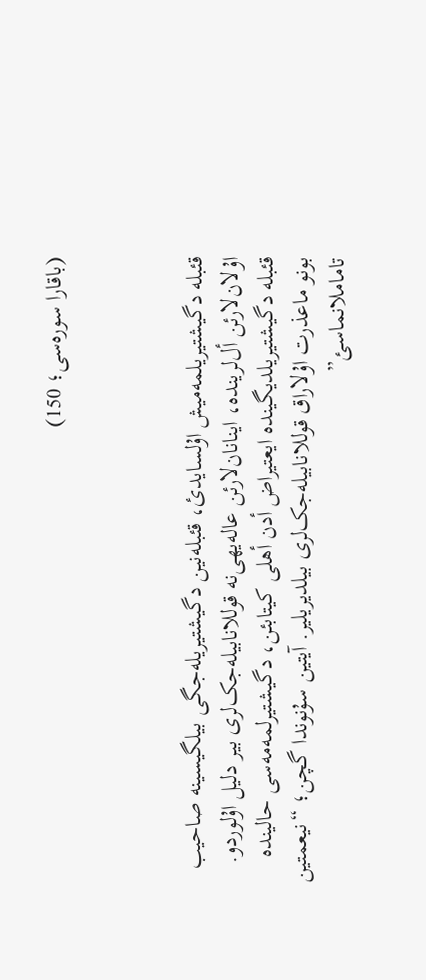(باقارا سورەسی؛ 150)



قئبلە دگیشتیریلمەمیش اۇلسایدئ، قئبلەنین دگیشتیریلەجگی بیلگیسینە صاحیب اۇلان‌لارئن أل‌لریندە، اینانان‌لارئن عالەیهی‌نە قوللانابیلەجک‌لری بیر دلیل اۇلوردو. قئبلە دگیشتیریلدیگیندە ایعتیراض أدن أهلی کیتابئن، دگیشتیرلمەمەسی حالیندە بونو ماعذرت اۇلاراق قوللانابیلەجک‌لری بیلدیریلیر. آیتین سۇنوندا گچن؛ “نیعمتین تاماملانماسئ”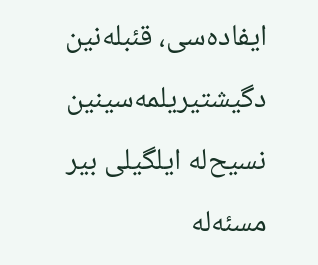ایفادەسی، قئبلەنین دگیشتیریلمەسینین نسیح‌لە ایلگیلی بیر مسئەلە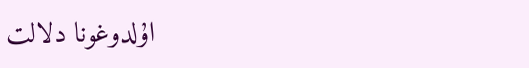اۇلدوغونا دلالت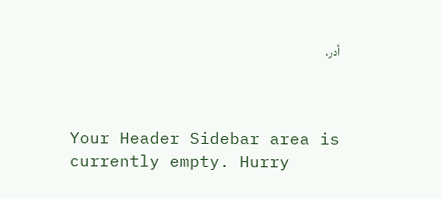أدر.



Your Header Sidebar area is currently empty. Hurry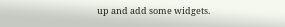up and add some widgets.